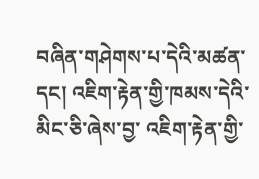བཞིན་གཤེགས་པ་དེའི་མཚན་དང། འཇིག་རྟེན་གྱི་ཁམས་དེའི་མིང་ཅི་ཞེས་བྱ་ འཇིག་རྟེན་གྱི་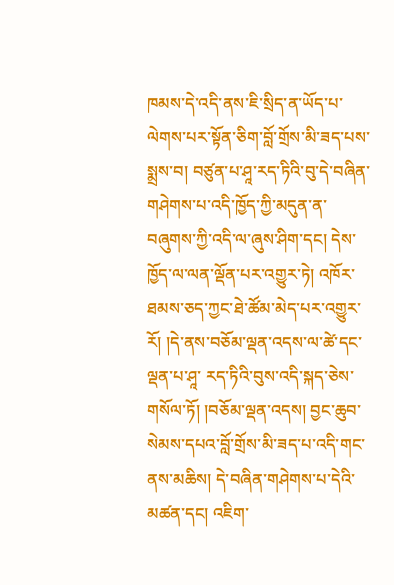ཁམས་དེ་འདི་ནས་ཇི་སྲིད་ན་ཡོད་པ་ལེགས་པར་སྟོན་ཅིག་བློ་གྲོས་མི་ཟད་པས་སྨྲས་བ། བཙུན་པ་ཤཱ་རད་ཏིའི་བུ་དེ་བཞིན་གཤེགས་པ་འདི་ཁྱོད་ཀྱི་མདུན་ན་ བཞུགས་ཀྱི་འདི་ལ་ཞུས་ཤིག་དང། དེས་ཁྱོད་ལ་ལན་ལྡོན་པར་འགྱུར་ཏེ། འཁོར་ཐམས་ཅད་ཀྱང་ཐེ་ཚོམ་མེད་པར་འགྱུར་རོ། །དེ་ནས་བཅོམ་ལྡན་འདས་ལ་ཚེ་དང་ལྡན་པ་ཤཱ་ རད་ཏིའི་བུས་འདི་སྐད་ཅེས་གསོལ་ཏོ། །བཅོམ་ལྡན་འདས། བྱང་ཆུབ་སེམས་དཔའ་བློ་གྲོས་མི་ཟད་པ་འདི་གང་ནས་མཆིས། དེ་བཞིན་གཤེགས་པ་དེའི་མཚན་དང། འཇིག་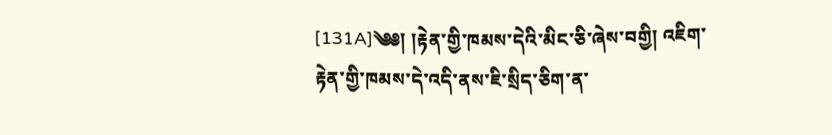[131A]༄༅། །རྟེན་གྱི་ཁམས་དེའི་མིང་ཅི་ཞེས་བགྱི། འཇིག་རྟེན་གྱི་ཁམས་དེ་འདི་ནས་ཇི་སྲིད་ཅིག་ན་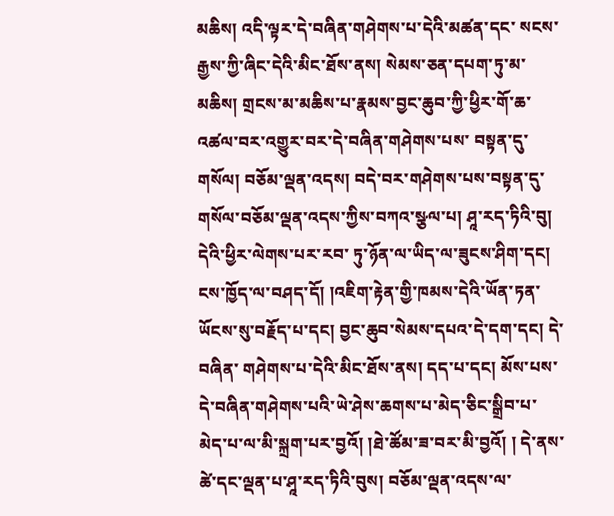མཆིས། འདི་ལྟར་དེ་བཞིན་གཤེགས་པ་དེའི་མཚན་དང་ སངས་རྒྱས་ཀྱི་ཞིང་དེའི་མིང་ཐོས་ནས། སེམས་ཅན་དཔག་ཏུ་མ་མཆིས། གྲངས་མ་མཆིས་པ་རྣམས་བྱང་ཆུབ་ཀྱི་ཕྱིར་གོ་ཆ་འཚལ་བར་འགྱུར་བར་དེ་བཞིན་གཤེགས་པས་ བསྟན་དུ་གསོལ། བཅོམ་ལྡན་འདས། བདེ་བར་གཤེགས་པས་བསྟན་དུ་གསོལ་བཅོམ་ལྡན་འདས་ཀྱིས་བཀའ་སྩལ་པ། ཤཱ་རད་ཏིའི་བུ། དེའི་ཕྱིར་ལེགས་པར་རབ་ ཏུ་ཉོན་ལ་ཡིད་ལ་ཟུངས་ཤིག་དང། ངས་ཁྱོད་ལ་བཤད་དོ། །འཇིག་རྟེན་གྱི་ཁམས་དེའི་ཡོན་ཏན་ཡོངས་སུ་བརྗོད་པ་དང། བྱང་ཆུབ་སེམས་དཔའ་དེ་དག་དང། དེ་བཞིན་ གཤེགས་པ་དེའི་མིང་ཐོས་ནས། དད་པ་དང། མོས་པས་དེ་བཞིན་གཤེགས་པའི་ཡེ་ཤེས་ཆགས་པ་མེད་ཅིང་སྒྲིབ་པ་མེད་པ་ལ་མི་སྐྲག་པར་བྱའོ། །ཐེ་ཚོམ་ཟ་བར་མི་བྱའོ། ། དེ་ནས་ཚེ་དང་ལྡན་པ་ཤཱ་རད་ཏིའི་བུས། བཅོམ་ལྡན་འདས་ལ་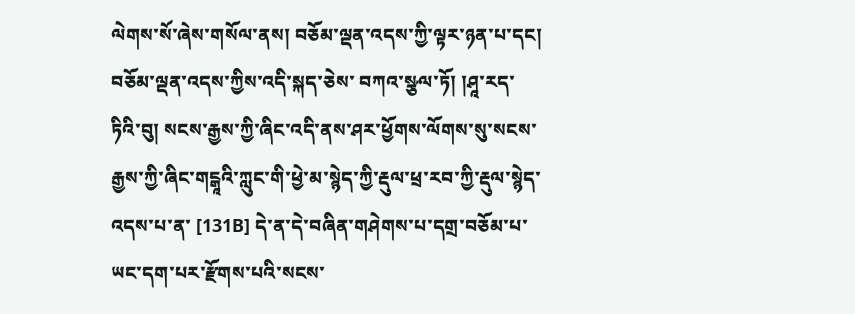ལེགས་སོ་ཞེས་གསོལ་ནས། བཅོམ་ལྡན་འདས་ཀྱི་ལྟར་ཉན་པ་དང། བཅོམ་ལྡན་འདས་ཀྱིས་འདི་སྐད་ཅེས་ བཀའ་སྩལ་ཏོ། །ཤཱ་རད་ཏིའི་བུ། སངས་རྒྱས་ཀྱི་ཞིང་འདི་ནས་ཤར་ཕྱོགས་ལོགས་སུ་སངས་རྒྱས་ཀྱི་ཞིང་གངྒཱའི་ཀླུང་གི་ཕྱེ་མ་སྙེད་ཀྱི་རྡུལ་ཕྲ་རབ་ཀྱི་རྡུལ་སྙེད་འདས་པ་ན་ [131B] དེ་ན་དེ་བཞིན་གཤེགས་པ་དགྲ་བཅོམ་པ་ཡང་དག་པར་རྫོགས་པའི་སངས་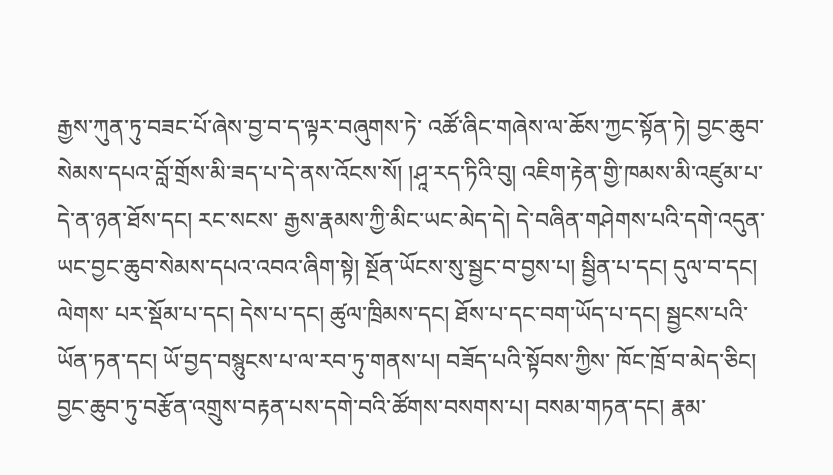རྒྱས་ཀུན་ཏུ་བཟང་པོ་ཞེས་བྱ་བ་ད་ལྟར་བཞུགས་ཏེ་ འཚོ་ཞིང་གཞེས་ལ་ཆོས་ཀྱང་སྟོན་ཏེ། བྱང་ཆུབ་སེམས་དཔའ་བློ་གྲོས་མི་ཟད་པ་དེ་ནས་འོངས་སོ། །ཤཱ་རད་ཏིའི་བུ། འཇིག་རྟེན་གྱི་ཁམས་མི་འཛུམ་པ་དེ་ན་ཉན་ཐོས་དང། རང་སངས་ རྒྱས་རྣམས་ཀྱི་མིང་ཡང་མེད་དེ། དེ་བཞིན་གཤེགས་པའི་དགེ་འདུན་ཡང་བྱང་ཆུབ་སེམས་དཔའ་འབའ་ཞིག་སྟེ། སྔོན་ཡོངས་སུ་སྦྱང་བ་བྱས་པ། སྦྱིན་པ་དང། དུལ་བ་དང། ལེགས་ པར་སྡོམ་པ་དང། དེས་པ་དང། ཚུལ་ཁྲིམས་དང། ཐོས་པ་དང་བག་ཡོད་པ་དང། སྦྱངས་པའི་ཡོན་ཏན་དང། ཡོ་བྱད་བསྙུངས་པ་ལ་རབ་ཏུ་གནས་པ། བཟོད་པའི་སྟོབས་ཀྱིས་ ཁོང་ཁྲོ་བ་མེད་ཅིང། བྱང་ཆུབ་ཏུ་བརྩོན་འགྲུས་བརྟན་པས་དགེ་བའི་ཚོགས་བསགས་པ། བསམ་གཏན་དང། རྣམ་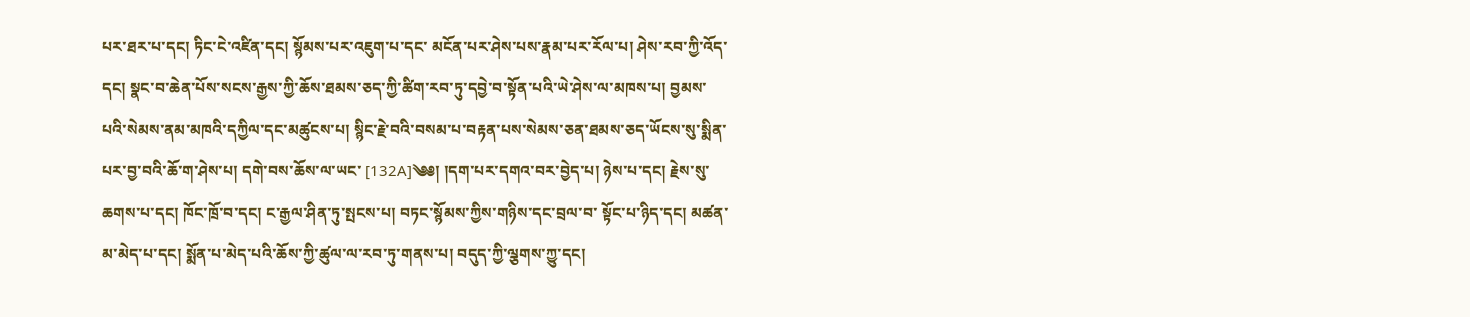པར་ཐར་པ་དང། ཏིང་ངེ་འཛིན་དང། སྙོམས་པར་འཇུག་པ་དང་ མངོན་པར་ཤེས་པས་རྣམ་པར་རོལ་པ། ཤེས་རབ་ཀྱི་འོད་དང། སྣང་བ་ཆེན་པོས་སངས་རྒྱས་ཀྱི་ཆོས་ཐམས་ཅད་ཀྱི་ཚིག་རབ་ཏུ་དབྱེ་བ་སྟོན་པའི་ཡེ་ཤེས་ལ་མཁས་པ། བྱམས་ པའི་སེམས་ནམ་མཁའི་དཀྱིལ་དང་མཚུངས་པ། སྙིང་རྗེ་བའི་བསམ་པ་བརྟན་པས་སེམས་ཅན་ཐམས་ཅད་ཡོངས་སུ་སྨིན་པར་བྱ་བའི་ཆོ་ག་ཤེས་པ། དགེ་བས་ཆོས་ལ་ཡང་ [132A]༄༅། །དག་པར་དགའ་བར་བྱེད་པ། ཉེས་པ་དང། རྗེས་སུ་ཆགས་པ་དང། ཁོང་ཁྲོ་བ་དང། ང་རྒྱལ་ཤིན་ཏུ་སྤངས་པ། བཏང་སྙོམས་ཀྱིས་གཉིས་དང་བྲལ་བ་ སྟོང་པ་ཉིད་དང། མཚན་མ་མེད་པ་དང། སྨོན་པ་མེད་པའི་ཆོས་ཀྱི་ཚུལ་ལ་རབ་ཏུ་གནས་པ། བདུད་ཀྱི་ལྕགས་ཀྱུ་དང།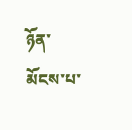ཉོན་མོངས་པ་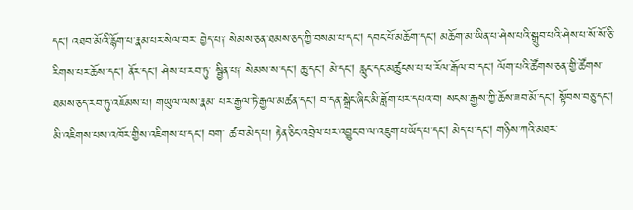དང། འཐབ་མོའི་རྙོག་པ་རྣམ་པར་སེལ་བར་ བྱེད་པ༑ སེམས་ཅན་ཐམས་ཅད་ཀྱི་བསམ་པ་དང། དབང་པོ་མཆོག་དང། མཆོག་མ་ཡིན་པ་ཤེས་པའི་སྒྲུབ་པའི་ཤེས་པ་སོ་སོ་ཅི་རིགས་པར་ཆོས་དང། ནོར་དང། ཤེས་པ་རབ་ཏུ་ སྦྱིན་པ༑ སེམས་ས་དང། ཆུ་དང། མེ་དང། རླུང་དང་མཚུངས་པ་ཕ་རོལ་རྒོལ་བ་དང། ལོག་པའི་ཚོགས་ཅན་གྱི་ཚོགས་ཐམས་ཅད་རབ་ཏུ་འཇོམས་པ། གཡུལ་ལས་རྣམ་ པར་རྒྱལ་ཏེ་རྒྱལ་མཚན་དང། བ་དན་སྒྲེང་ཞིང་མི་ཟློག་པར་དཔའ་བ། སངས་རྒྱས་ཀྱི་ཆོས་ཟབ་མོ་དང། སྟོབས་བཅུ་དང། མི་འཇིགས་པས་འཁོར་གྱིས་འཇིགས་པ་དང། བག་ ཚ་བ་མེད་པ། རྟེན་ཅིང་འབྲེལ་པར་འབྱུང་བ་ལ་འཇུག་པ་ཡོད་པ་དང། མེད་པ་དང། གཉིས་ཀའི་མཐར་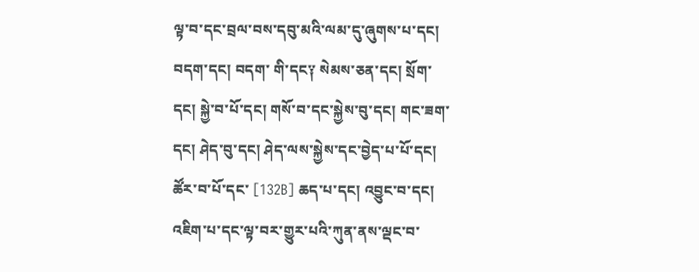ལྟ་བ་དང་བྲལ་བས་དབུ་མའི་ལམ་དུ་ཞུགས་པ་དང། བདག་དང། བདག་ གི་དང༑ སེམས་ཅན་དང། སྲོག་དང། སྐྱེ་བ་པོ་དང། གསོ་བ་དང་སྐྱེས་བུ་དང། གང་ཟག་དང། ཤེད་བུ་དང། ཤེད་ལས་སྐྱེས་དང་བྱེད་པ་པོ་དང། ཚོར་བ་པོ་དང་ [132B] ཆད་པ་དང། འབྱུང་བ་དང། འཇིག་པ་དང་ལྟ་བར་གྱུར་པའི་ཀུན་ནས་ལྡང་བ་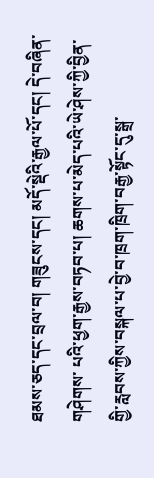ཐམས་ཅད་དང་བྲལ་བ། གཟུངས་དང། མདོ་སྡེའི་རྒྱལ་པོ་དང། དེ་བཞིན་གཤེགས་ པའི་ཕྱག་རྒྱས་བཏབ་པ། ཆགས་པ་མེད་པའི་ཡེ་ཤེས་ཀྱི་བྱིན་གྱི་རླབས་ཀྱིས་བསྐལ་པ་བྱེ་བ་ཁྲག་ཁྲིག་བརྒྱ་སྟོང་དུ་སྒྲ་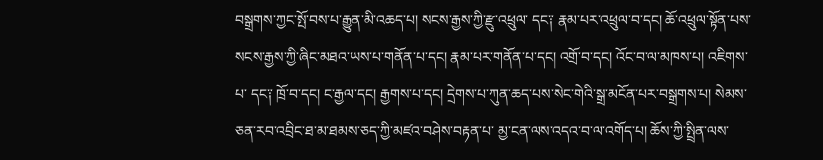བསྒྲགས་ཀྱང་སྤོ་བས་པ་རྒྱུན་མི་འཆད་པ། སངས་རྒྱས་ཀྱི་རྫུ་འཕྲུལ་ དང༑ རྣམ་པར་འཕྲུལ་བ་དང། ཆོ་འཕྲུལ་སྟོན་པས་སངས་རྒྱས་ཀྱི་ཞིང་མཐའ་ཡས་པ་གནོན་པ་དང། རྣམ་པར་གནོན་པ་དང། འགྲོ་བ་དང། འོང་བ་ལ་མཁས་པ། འཇིགས་པ་ དང༑ ཁྲོ་བ་དང། ང་རྒྱལ་དང། རྒྱགས་པ་དང། དྲེགས་པ་ཀུན་ཆད་པས་སེང་གེའི་སྒྲ་མངོན་པར་བསྒྲགས་པ། སེམས་ཅན་རབ་འབྲིང་ཐ་མ་ཐམས་ཅད་ཀྱི་མཛའ་བཤེས་བརྟན་པ་ མྱ་ངན་ལས་འདའ་བ་ལ་འགོད་པ། ཆོས་ཀྱི་སྤྲིན་ལས་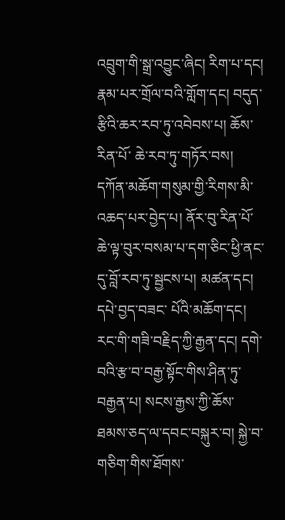འབྲུག་གི་སྒྲ་འབྱུང་ཞིང། རིག་པ་དང། རྣམ་པར་གྲོལ་བའི་གློག་དང། བདུད་རྩིའི་ཆར་རབ་ཏུ་འབེབས་པ། ཆོས་རིན་པོ་ ཆེ་རབ་ཏུ་གཏོར་བས། དཀོན་མཆོག་གསུམ་གྱི་རིགས་མི་འཆད་པར་བྱེད་པ། ནོར་བུ་རིན་པོ་ཆེ་ལྟ་བུར་བསམ་པ་དག་ཅིང་ཕྱི་ནང་དུ་བློ་རབ་ཏུ་སྦྱངས་པ། མཚན་དང། དཔེ་བྱད་བཟང་ པོའི་མཆོག་དང། རང་གི་གཟི་བརྗིད་ཀྱི་རྒྱན་དང། དགེ་བའི་རྩ་བ་བརྒྱ་སྟོང་གིས་ཤིན་ཏུ་བརྒྱན་པ། སངས་རྒྱས་ཀྱི་ཆོས་ཐམས་ཅད་ལ་དབང་བསྐུར་བ། སྐྱེ་བ་གཅིག་གིས་ཐོགས་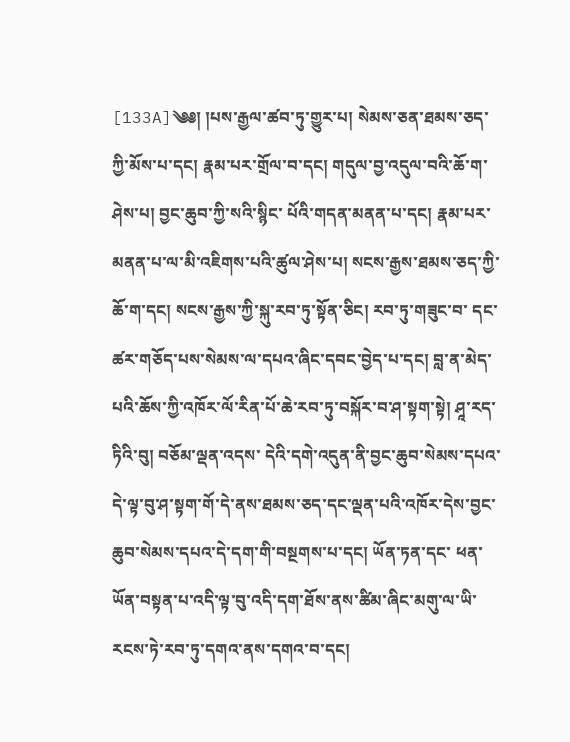[133A]༄༅། །པས་རྒྱལ་ཚབ་ཏུ་གྱུར་པ། སེམས་ཅན་ཐམས་ཅད་ཀྱི་མོས་པ་དང། རྣམ་པར་གྲོལ་བ་དང། གདུལ་བྱ་འདུལ་བའི་ཆོ་ག་ཤེས་པ། བྱང་ཆུབ་ཀྱི་སའི་སྙིང་ པོའི་གདན་མནན་པ་དང། རྣམ་པར་མནན་པ་ལ་མི་འཇིགས་པའི་ཚུལ་ཤེས་པ། སངས་རྒྱས་ཐམས་ཅད་ཀྱི་ཆོ་ག་དང། སངས་རྒྱས་ཀྱི་སྐུ་རབ་ཏུ་སྟོན་ཅིང། རབ་ཏུ་གཟུང་བ་ དང་ཚར་གཅོད་པས་སེམས་ལ་དཔའ་ཞིང་དབང་བྱེད་པ་དང། བླ་ན་མེད་པའི་ཆོས་ཀྱི་འཁོར་ལོ་རིན་པོ་ཆེ་རབ་ཏུ་བསྐོར་བ་ཤ་སྟག་སྟེ། ཤཱ་རད་ཏིའི་བུ། བཅོམ་ལྡན་འདས་ དེའི་དགེ་འདུན་ནི་བྱང་ཆུབ་སེམས་དཔའ་དེ་ལྟ་བུ་ཤ་སྟག་གོ་དེ་ནས་ཐམས་ཅད་དང་ལྡན་པའི་འཁོར་དེས་བྱང་ཆུབ་སེམས་དཔའ་དེ་དག་གི་བསྔགས་པ་དང། ཡོན་ཏན་དང་ ཕན་ཡོན་བསྟན་པ་འདི་ལྟ་བུ་འདི་དག་ཐོས་ནས་ཚིམ་ཞིང་མགུ་ལ་ཡི་རངས་ཏེ་རབ་ཏུ་དགའ་ནས་དགའ་བ་དང།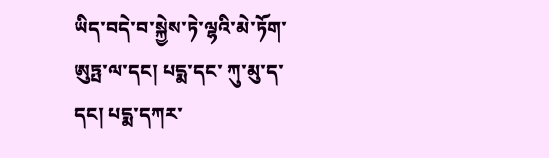ཡིད་བདེ་བ་སྐྱེས་ཏེ་ལྷའི་མེ་ཏོག་ཨུཏྤ་ལ་དང། པདྨ་དང་ ཀུ་མུ་ད་དང། པདྨ་དཀར་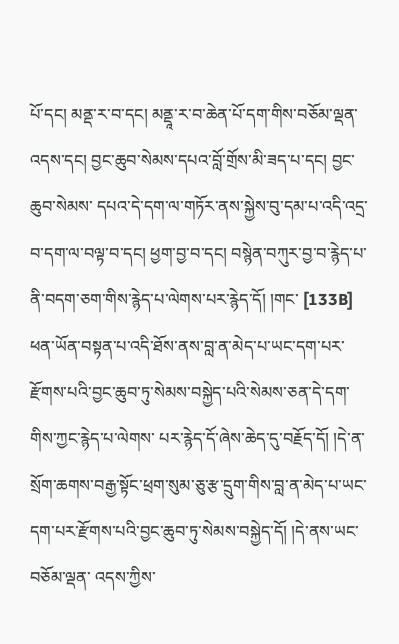པོ་དང། མནྡ་ར་བ་དང། མནྡཱ་ར་བ་ཆེན་པོ་དག་གིས་བཅོམ་ལྡན་འདས་དང། བྱང་ཆུབ་སེམས་དཔའ་བློ་གྲོས་མི་ཟད་པ་དང། བྱང་ཆུབ་སེམས་ དཔའ་དེ་དག་ལ་གཏོར་ནས་སྐྱེས་བུ་དམ་པ་འདི་འདྲ་བ་དག་ལ་བལྟ་བ་དང། ཕྱག་བྱ་བ་དང། བསྙེན་བཀུར་བྱ་བ་རྙེད་པ་ནི་བདག་ཅག་གིས་རྙེད་པ་ལེགས་པར་རྙེད་དོ། །གང་ [133B] ཕན་ཡོན་བསྟན་པ་འདི་ཐོས་ནས་བླ་ན་མེད་པ་ཡང་དག་པར་རྫོགས་པའི་བྱང་ཆུབ་ཏུ་སེམས་བསྐྱེད་པའི་སེམས་ཅན་དེ་དག་གིས་ཀྱང་རྙེད་པ་ལེགས་ པར་རྙེད་དོ་ཞེས་ཆེད་དུ་བརྗོད་དོ། །དེ་ན་སྲོག་ཆགས་བརྒྱ་སྟོང་ཕྲག་སུམ་ཅུ་རྩ་དྲུག་གིས་བླ་ན་མེད་པ་ཡང་དག་པར་རྫོགས་པའི་བྱང་ཆུབ་ཏུ་སེམས་བསྐྱེད་དོ། །དེ་ནས་ཡང་བཅོམ་ལྡན་ འདས་ཀྱིས་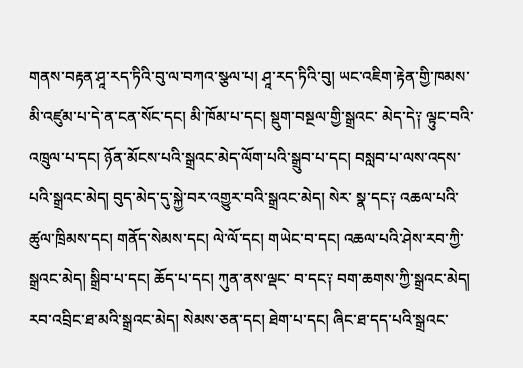གནས་བརྟན་ཤཱ་རད་ཏིའི་བུ་ལ་བཀའ་སྩལ་པ། ཤཱ་རད་ཏིའི་བུ། ཡང་འཇིག་རྟེན་གྱི་ཁམས་མི་འཛུམ་པ་དེ་ན་ངན་སོང་དང། མི་ཁོམ་པ་དང། སྡུག་བསྔལ་གྱི་སྒྲའང་ མེད་དེ༑ ལྟུང་བའི་འཁྲུལ་པ་དང། ཉོན་མོངས་པའི་སྒྲའང་མེད་ལོག་པའི་སྒྲུབ་པ་དང། བསླབ་པ་ལས་འདས་པའི་སྒྲའང་མེད། བུད་མེད་དུ་སྐྱེ་བར་འགྱུར་བའི་སྒྲའང་མེད། སེར་ སྣ་དང༑ འཆལ་པའི་ཚུལ་ཁྲིམས་དང། གནོད་སེམས་དང། ལེ་ལོ་དང། གཡེང་བ་དང། འཆལ་པའི་ཤེས་རབ་ཀྱི་སྒྲའང་མེད། སྒྲིབ་པ་དང། ཆོད་པ་དང། ཀུན་ནས་ལྡང་ བ་དང༑ བག་ཆགས་ཀྱི་སྒྲའང་མེད། རབ་འབྲིང་ཐ་མའི་སྒྲའང་མེད། སེམས་ཅན་དང། ཐེག་པ་དང། ཞིང་ཐ་དད་པའི་སྒྲའང་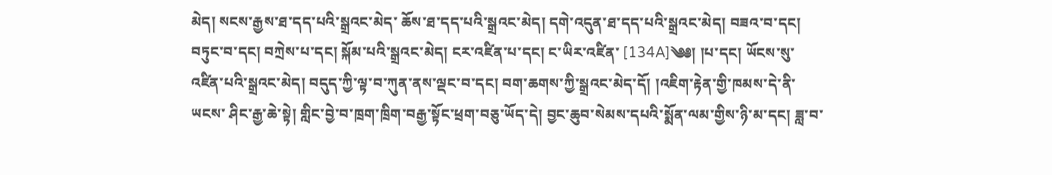མེད། སངས་རྒྱས་ཐ་དད་པའི་སྒྲའང་མེད་ ཆོས་ཐ་དད་པའི་སྒྲའང་མེད། དགེ་འདུན་ཐ་དད་པའི་སྒྲའང་མེད། བཟའ་བ་དང། བཏུང་བ་དང། བཀྲེས་པ་དང། སྐོམ་པའི་སྒྲའང་མེད། ངར་འཛིན་པ་དང། ང་ཡིར་འཛིན་ [134A]༄༅། །པ་དང། ཡོངས་སུ་འཛིན་པའི་སྒྲའང་མེད། བདུད་ཀྱི་ལྟ་བ་ཀུན་ནས་ལྡང་བ་དང། བག་ཆགས་ཀྱི་སྒྲའང་མེད་དོ། །འཇིག་རྟེན་གྱི་ཁམས་དེ་ནི་ཡངས་ ཤིང་རྒྱ་ཆེ་སྟེ། གླིང་བྱེ་བ་ཁྲག་ཁྲིག་བརྒྱ་སྟོང་ཕྲག་བཅུ་ཡོད་དེ། བྱང་ཆུབ་སེམས་དཔའི་སྨོན་ལམ་གྱིས་ཉི་མ་དང། ཟླ་བ་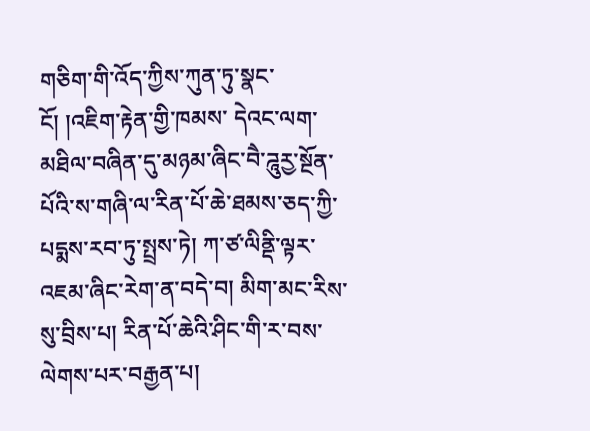གཅིག་གི་འོད་ཀྱིས་ཀུན་ཏུ་སྣང་ངོ། །འཇིག་རྟེན་གྱི་ཁམས་ དེའང་ལག་མཐིལ་བཞིན་དུ་མཉམ་ཞིང་བཻ་ཌཱུརྱ་སྔོན་པོའི་ས་གཞི་ལ་རིན་པོ་ཆེ་ཐམས་ཅད་ཀྱི་པདྨས་རབ་ཏུ་སྤྲས་ཏེ། ཀ་ཙ་ལིནྡི་ལྟར་འཇམ་ཞིང་རེག་ན་བདེ་བ། མིག་མང་རིས་ སུ་བྲིས་པ། རིན་པོ་ཆེའི་ཤིང་གི་ར་བས་ལེགས་པར་བརྒྱན་པ།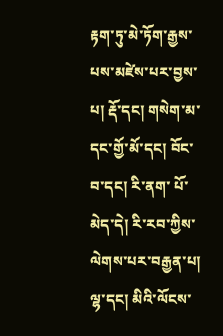རྟག་ཏུ་མེ་ཏོག་རྒྱས་པས་མཛེས་པར་བྱས་པ། རྡོ་དང། གསེག་མ་དང་གྱོ་མོ་དང། བོང་བ་དང། རི་ནག་ པོ་མེད་དེ། རི་རབ་ཀྱིས་ལེགས་པར་བརྒྱན་པ། ལྷ་དང། མིའི་ལོངས་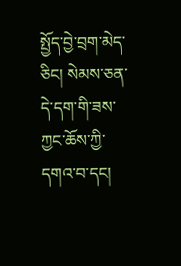སྤྱོད་བྱེ་བྲག་མེད་ཅིང། སེམས་ཅན་དེ་དག་གི་ཟས་ཀྱང་ཆོས་ཀྱི་དགའ་བ་དང།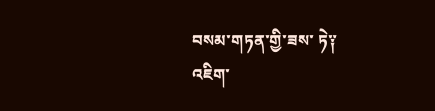བསམ་གཏན་གྱི་ཟས་ ཏེ༑ འཇིག་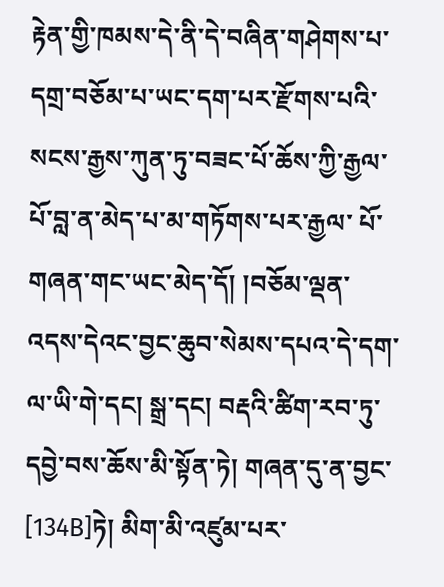རྟེན་གྱི་ཁམས་དེ་ནི་དེ་བཞིན་གཤེགས་པ་དགྲ་བཅོམ་པ་ཡང་དག་པར་རྫོགས་པའི་སངས་རྒྱས་ཀུན་ཏུ་བཟང་པོ་ཆོས་ཀྱི་རྒྱལ་པོ་བླ་ན་མེད་པ་མ་གཏོགས་པར་རྒྱལ་ པོ་གཞན་གང་ཡང་མེད་དོ། །བཅོམ་ལྡན་འདས་དེའང་བྱང་ཆུབ་སེམས་དཔའ་དེ་དག་ལ་ཡི་གེ་དང། སྒྲ་དང། བརྡའི་ཚིག་རབ་ཏུ་དབྱེ་བས་ཆོས་མི་སྟོན་ཏེ། གཞན་དུ་ན་བྱང་ [134B]ཏེ། མིག་མི་འཛུམ་པར་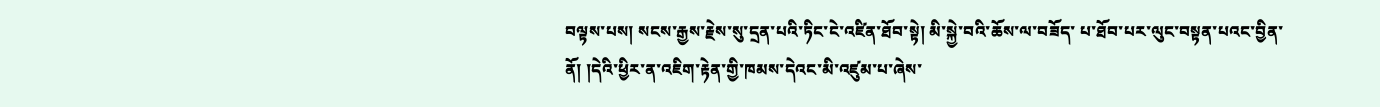བལྟས་པས། སངས་རྒྱས་རྗེས་སུ་དྲན་པའི་ཏིང་ངེ་འཛིན་ཐོབ་སྟེ། མི་སྐྱེ་བའི་ཆོས་ལ་བཟོད་ པ་ཐོབ་པར་ལུང་བསྟན་པའང་བྱིན་ནོ། །དེའི་ཕྱིར་ན་འཇིག་རྟེན་གྱི་ཁམས་དེའང་མི་འཛུམ་པ་ཞེས་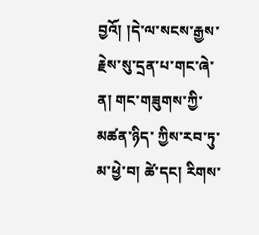བྱའོ། །དེ་ལ་སངས་རྒྱས་རྗེས་སུ་དྲན་པ་གང་ཞེ་ན། གང་གཟུགས་ཀྱི་མཚན་ཉིད་ ཀྱིས་རབ་ཏུ་མ་ཕྱེ་བ། ཚེ་དང། རིགས་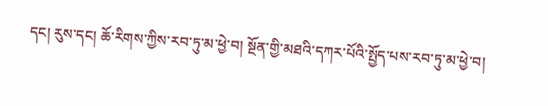དང། རུས་དང། ཆོ་རིགས་ཀྱིས་རབ་ཏུ་མ་ཕྱེ་བ། སྔོན་གྱི་མཐའི་དཀར་པོའི་སྤྱོད་པས་རབ་ཏུ་མ་ཕྱེ་བ།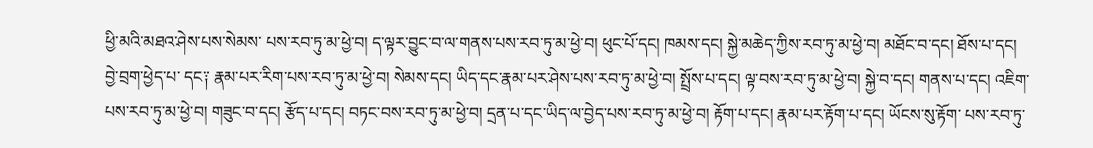ཕྱི་མའི་མཐའ་ཤེས་པས་སེམས་ པས་རབ་ཏུ་མ་ཕྱེ་བ། ད་ལྟར་བྱུང་བ་ལ་གནས་པས་རབ་ཏུ་མ་ཕྱེ་བ། ཕུང་པོ་དང། ཁམས་དང། སྐྱེ་མཆེད་ཀྱིས་རབ་ཏུ་མ་ཕྱེ་བ། མཐོང་བ་དང། ཐོས་པ་དང། བྱེ་བྲག་ཕྱེད་པ་ དང༑ རྣམ་པར་རིག་པས་རབ་ཏུ་མ་ཕྱེ་བ། སེམས་དང། ཡིད་དང་རྣམ་པར་ཤེས་པས་རབ་ཏུ་མ་ཕྱེ་བ། སྤྲོས་པ་དང། ལྟ་བས་རབ་ཏུ་མ་ཕྱེ་བ། སྐྱེ་བ་དང། གནས་པ་དང། འཇིག་ པས་རབ་ཏུ་མ་ཕྱེ་བ། གཟུང་བ་དང། རྩོད་པ་དང། བཏང་བས་རབ་ཏུ་མ་ཕྱེ་བ། དྲན་པ་དང་ཡིད་ལ་བྱེད་པས་རབ་ཏུ་མ་ཕྱེ་བ། རྟོག་པ་དང། རྣམ་པར་རྟོག་པ་དང། ཡོངས་སུ་རྟོག་ པས་རབ་ཏུ་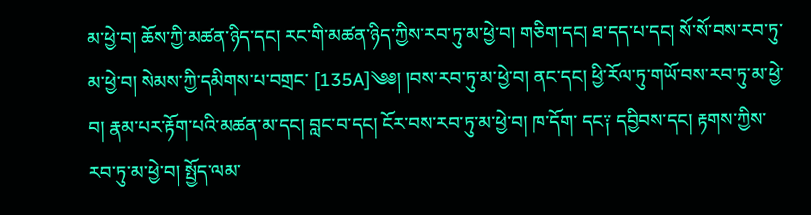མ་ཕྱེ་བ། ཆོས་ཀྱི་མཚན་ཉིད་དང། རང་གི་མཚན་ཉིད་ཀྱིས་རབ་ཏུ་མ་ཕྱེ་བ། གཅིག་དང། ཐ་དད་པ་དང། སོ་སོ་བས་རབ་ཏུ་མ་ཕྱེ་བ། སེམས་ཀྱི་དམིགས་པ་བགྲང་ [135A]༄༅། །བས་རབ་ཏུ་མ་ཕྱེ་བ། ནང་དང། ཕྱི་རོལ་ཏུ་གཡོ་བས་རབ་ཏུ་མ་ཕྱེ་བ། རྣམ་པར་རྟོག་པའི་མཚན་མ་དང། བླང་བ་དང། ངོར་བས་རབ་ཏུ་མ་ཕྱེ་བ། ཁ་དོག་ དང༑ དབྱིབས་དང། རྟགས་ཀྱིས་རབ་ཏུ་མ་ཕྱེ་བ། སྤྱོད་ལམ་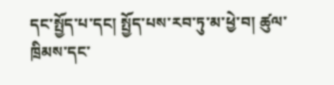དང་སྤྱོད་པ་དང། སྤྱོད་པས་རབ་ཏུ་མ་ཕྱེ་བ། ཚུལ་ཁྲིམས་དང་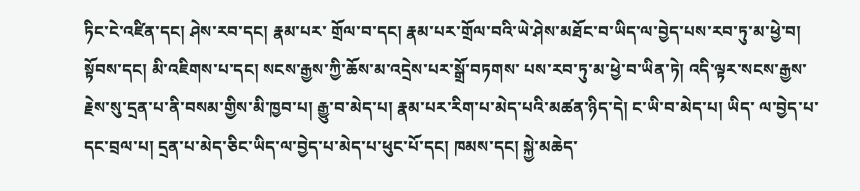ཏིང་ངེ་འཛིན་དང། ཤེས་རབ་དང། རྣམ་པར་ གྲོལ་བ་དང། རྣམ་པར་གྲོལ་བའི་ཡེ་ཤེས་མཐོང་བ་ཡིད་ལ་བྱེད་པས་རབ་ཏུ་མ་ཕྱེ་བ། སྟོབས་དང། མི་འཇིགས་པ་དང། སངས་རྒྱས་ཀྱི་ཆོས་མ་འདྲེས་པར་སྒྲོ་བཏགས་ པས་རབ་ཏུ་མ་ཕྱེ་བ་ཡིན་ཏེ། འདི་ལྟར་སངས་རྒྱས་རྗེས་སུ་དྲན་པ་ནི་བསམ་གྱིས་མི་ཁྱབ་པ། རྒྱུ་བ་མེད་པ། རྣམ་པར་རིག་པ་མེད་པའི་མཚན་ཉིད་དེ། ང་ཡི་བ་མེད་པ། ཡིད་ ལ་བྱེད་པ་དང་བྲལ་པ། དྲན་པ་མེད་ཅིང་ཡིད་ལ་བྱེད་པ་མེད་པ་ཕུང་པོ་དང། ཁམས་དང། སྐྱེ་མཆེད་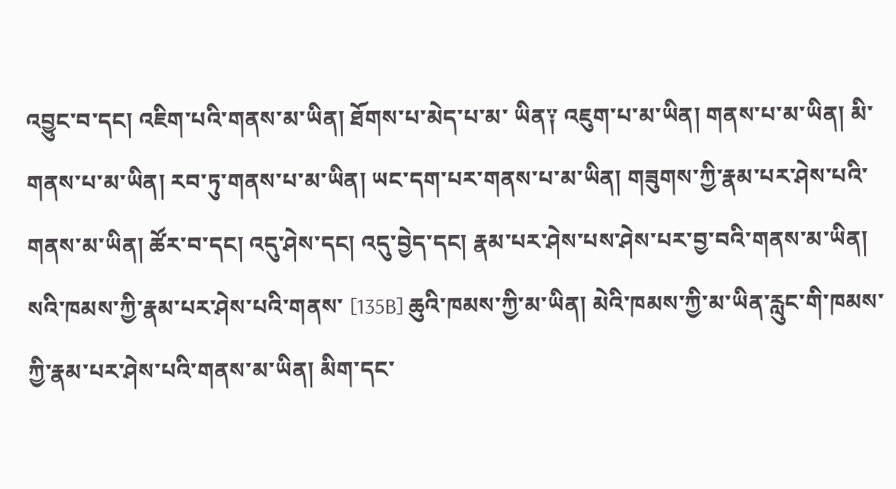འབྱུང་བ་དང། འཇིག་པའི་གནས་མ་ཡིན། ཐོགས་པ་མེད་པ་མ་ ཡིན༑ འཇུག་པ་མ་ཡིན། གནས་པ་མ་ཡིན། མི་གནས་པ་མ་ཡིན། རབ་ཏུ་གནས་པ་མ་ཡིན། ཡང་དག་པར་གནས་པ་མ་ཡིན། གཟུགས་ཀྱི་རྣམ་པར་ཤེས་པའི་ གནས་མ་ཡིན། ཚོར་བ་དང། འདུ་ཤེས་དང། འདུ་བྱེད་དང། རྣམ་པར་ཤེས་པས་ཤེས་པར་བྱ་བའི་གནས་མ་ཡིན། སའི་ཁམས་ཀྱི་རྣམ་པར་ཤེས་པའི་གནས་ [135B] ཆུའི་ཁམས་ཀྱི་མ་ཡིན། མེའི་ཁམས་ཀྱི་མ་ཡིན་རླུང་གི་ཁམས་ཀྱི་རྣམ་པར་ཤེས་པའི་གནས་མ་ཡིན། མིག་དང་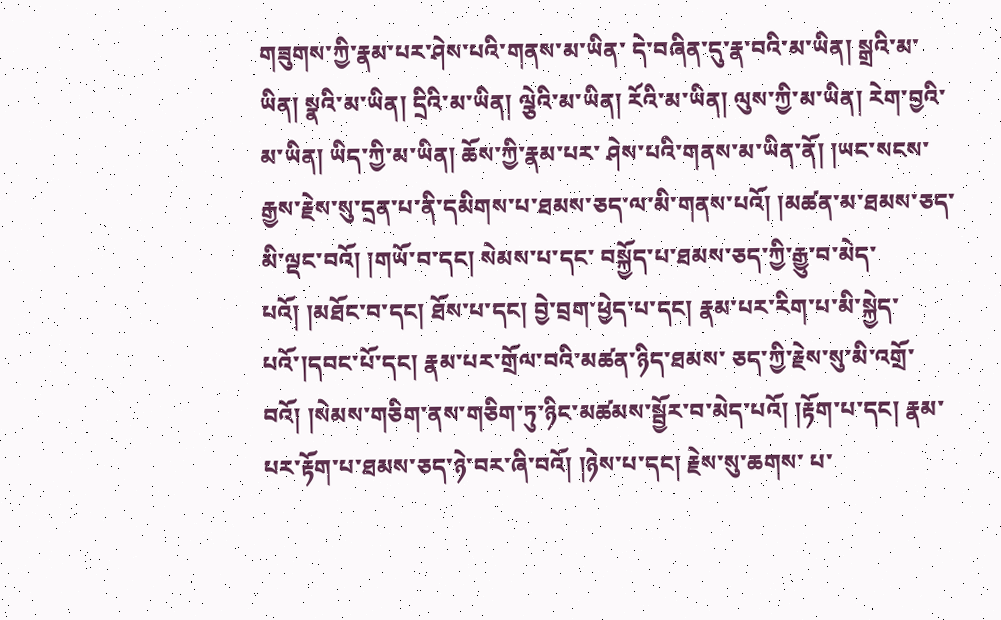གཟུགས་ཀྱི་རྣམ་པར་ཤེས་པའི་གནས་མ་ཡིན་ དེ་བཞིན་དུ་རྣ་བའི་མ་ཡིན། སྒྲའི་མ་ཡིན། སྣའི་མ་ཡིན། དྲིའི་མ་ཡིན། ལྕེའི་མ་ཡིན། རོའི་མ་ཡིན། ལུས་ཀྱི་མ་ཡིན། རེག་བྱའི་མ་ཡིན། ཡིད་ཀྱི་མ་ཡིན། ཆོས་ཀྱི་རྣམ་པར་ ཤེས་པའི་གནས་མ་ཡིན་ནོ། །ཡང་སངས་རྒྱས་རྗེས་སུ་དྲན་པ་ནི་དམིགས་པ་ཐམས་ཅད་ལ་མི་གནས་པའོ། །མཚན་མ་ཐམས་ཅད་མི་ལྡང་བའོ། །གཡོ་བ་དང། སེམས་པ་དང་ བསྐྱོད་པ་ཐམས་ཅད་ཀྱི་རྒྱུ་བ་མེད་པའོ། །མཐོང་བ་དང། ཐོས་པ་དང། བྱེ་བྲག་ཕྱེད་པ་དང། རྣམ་པར་རིག་པ་མི་སྐྱེད་པའོ་།དབང་པོ་དང། རྣམ་པར་གྲོལ་བའི་མཚན་ཉིད་ཐམས་ ཅད་ཀྱི་རྗེས་སུ་མི་འགྲོ་བའོ། །སེམས་གཅིག་ནས་གཅིག་ཏུ་ཉིང་མཚམས་སྦྱོར་བ་མེད་པའོ། །རྟོག་པ་དང། རྣམ་པར་རྟོག་པ་ཐམས་ཅད་ཉེ་བར་ཞི་བའོ། །ཉེས་པ་དང། རྗེས་སུ་ཆགས་ པ་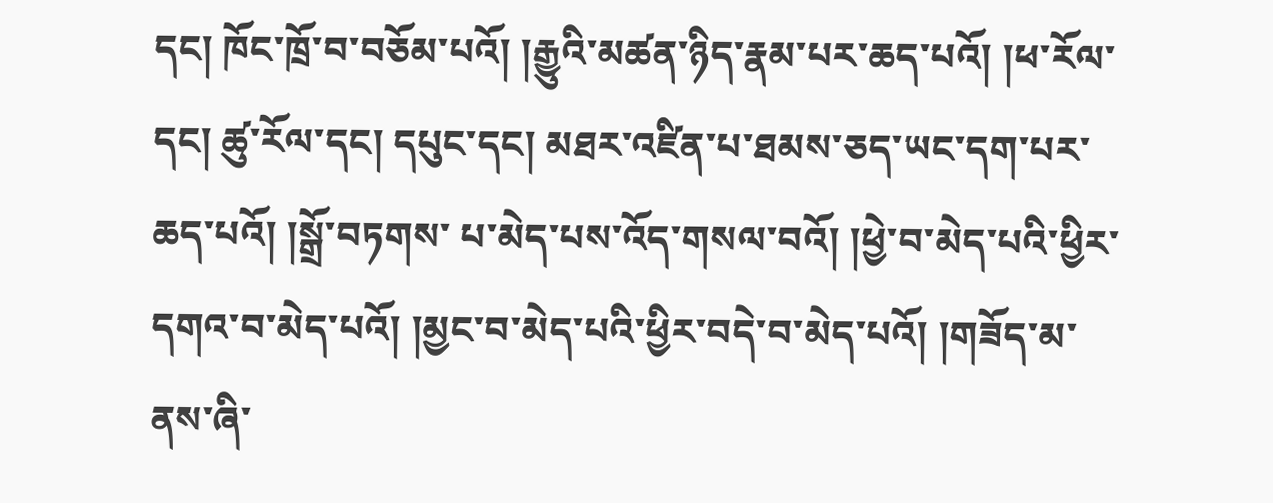དང། ཁོང་ཁྲོ་བ་བཅོམ་པའོ། །རྒྱུའི་མཚན་ཉིད་རྣམ་པར་ཆད་པའོ། །ཕ་རོལ་དང། ཚུ་རོལ་དང། དཔུང་དང། མཐར་འཛིན་པ་ཐམས་ཅད་ཡང་དག་པར་ཆད་པའོ། །སྒྲོ་བཏགས་ པ་མེད་པས་འོད་གསལ་བའོ། །ཕྱེ་བ་མེད་པའི་ཕྱིར་དགའ་བ་མེད་པའོ། །མྱང་བ་མེད་པའི་ཕྱིར་བདེ་བ་མེད་པའོ། །གཟོད་མ་ནས་ཞི་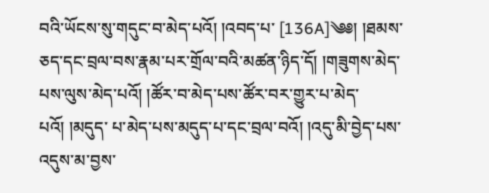བའི་ཡོངས་སུ་གདུང་བ་མེད་པའོ། །འབད་པ་ [136A]༄༅། །ཐམས་ཅད་དང་བྲལ་བས་རྣམ་པར་གྲོལ་བའི་མཚན་ཉིད་དོ། །གཟུགས་མེད་པས་ལུས་མེད་པའོ། །ཚོར་བ་མེད་པས་ཚོར་བར་གྱུར་པ་མེད་པའོ། །མདུད་ པ་མེད་པས་མདུད་པ་དང་བྲལ་བའོ། །འདུ་མི་བྱེད་པས་འདུས་མ་བྱས་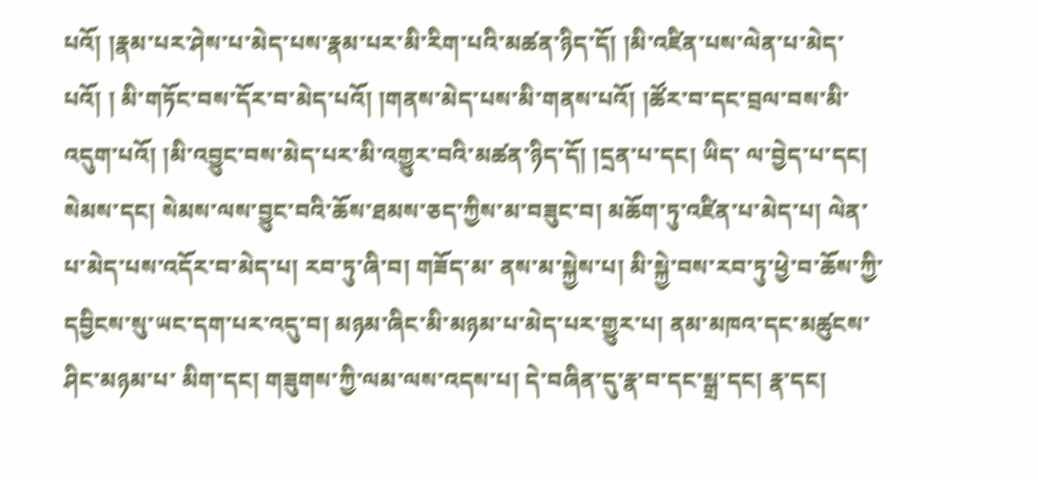པའོ། །རྣམ་པར་ཤེས་པ་མེད་པས་རྣམ་པར་མི་རིག་པའི་མཚན་ཉིད་དོ། །མི་འཛིན་པས་ལེན་པ་མེད་པའོ། ། མི་གཏོང་བས་དོར་བ་མེད་པའོ། །གནས་མེད་པས་མི་གནས་པའོ། །ཚོར་བ་དང་བྲལ་བས་མི་འདུག་པའོ། །མི་འབྱུང་བས་མེད་པར་མི་འགྱུར་བའི་མཚན་ཉིད་དོ། །དྲན་པ་དང། ཡིད་ ལ་བྱེད་པ་དང། སེམས་དང། སེམས་ལས་བྱུང་བའི་ཆོས་ཐམས་ཅད་ཀྱིས་མ་བཟུང་བ། མཆོག་ཏུ་འཛིན་པ་མེད་པ། ལེན་པ་མེད་པས་འདོར་བ་མེད་པ། རབ་ཏུ་ཞི་བ། གཟོད་མ་ ནས་མ་སྐྱེས་པ། མི་སྐྱེ་བས་རབ་ཏུ་ཕྱེ་བ་ཆོས་ཀྱི་དབྱིངས་སུ་ཡང་དག་པར་འདུ་བ། མཉམ་ཞིང་མི་མཉམ་པ་མེད་པར་གྱུར་པ། ནམ་མཁའ་དང་མཚུངས་ཤིང་མཉམ་པ་ མིག་དང། གཟུགས་ཀྱི་ལམ་ལས་འདས་པ། དེ་བཞིན་དུ་རྣ་བ་དང་སྒྲ་དང། རྣ་དང།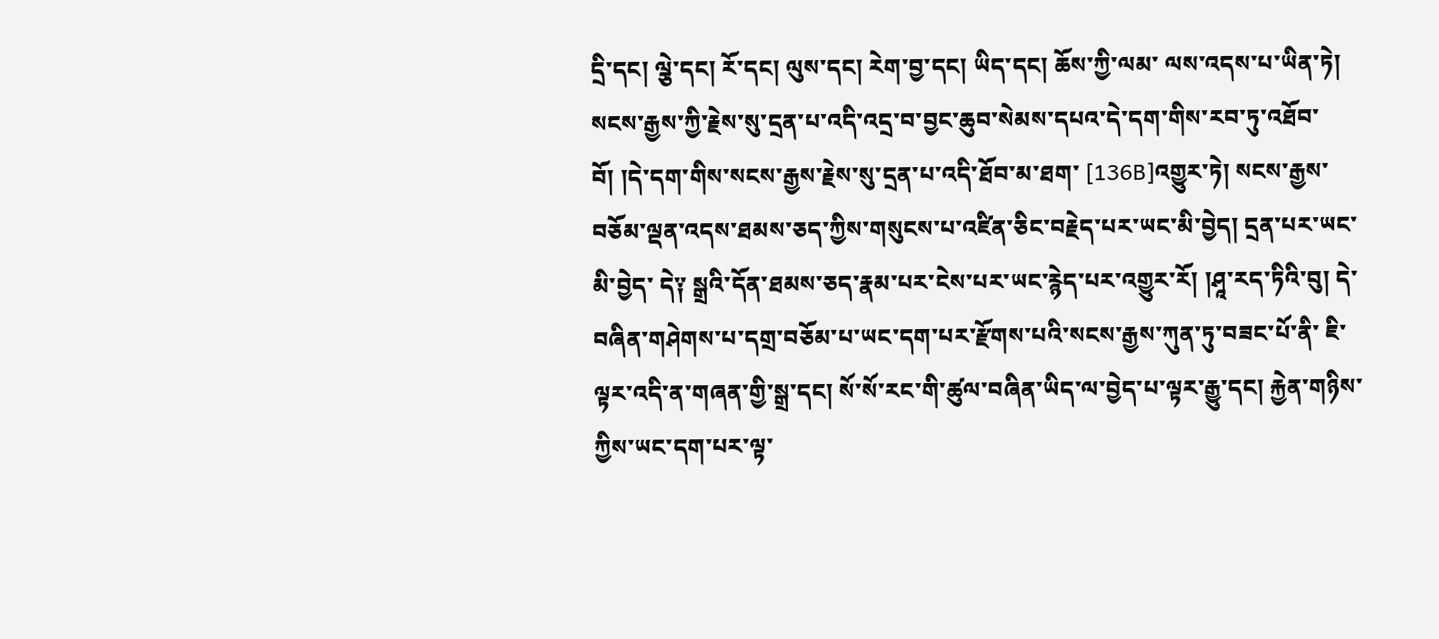དྲི་དང། ལྕེ་དང། རོ་དང། ལུས་དང། རེག་བྱ་དང། ཡིད་དང། ཆོས་ཀྱི་ལམ་ ལས་འདས་པ་ཡིན་ཏེ། སངས་རྒྱས་ཀྱི་རྗེས་སུ་དྲན་པ་འདི་འདྲ་བ་བྱང་ཆུབ་སེམས་དཔའ་དེ་དག་གིས་རབ་ཏུ་འཐོབ་བོ། །དེ་དག་གིས་སངས་རྒྱས་རྗེས་སུ་དྲན་པ་འདི་ཐོབ་མ་ཐག་ [136B]འགྱུར་ཏེ། སངས་རྒྱས་བཅོམ་ལྡན་འདས་ཐམས་ཅད་ཀྱིས་གསུངས་པ་འཛིན་ཅིང་བརྗེད་པར་ཡང་མི་བྱེད། དྲན་པར་ཡང་མི་བྱེད་ དེ༑ སྒྲའི་དོན་ཐམས་ཅད་རྣམ་པར་ངེས་པར་ཡང་རྙེད་པར་འགྱུར་རོ། །ཤཱ་རད་ཏིའི་བུ། དེ་བཞིན་གཤེགས་པ་དགྲ་བཅོམ་པ་ཡང་དག་པར་རྫོགས་པའི་སངས་རྒྱས་ཀུན་ཏུ་བཟང་པོ་ནི་ ཇི་ལྟར་འདི་ན་གཞན་གྱི་སྒྲ་དང། སོ་སོ་རང་གི་ཚུལ་བཞིན་ཡིད་ལ་བྱེད་པ་ལྟར་རྒྱུ་དང། རྐྱེན་གཉིས་ཀྱིས་ཡང་དག་པར་ལྟ་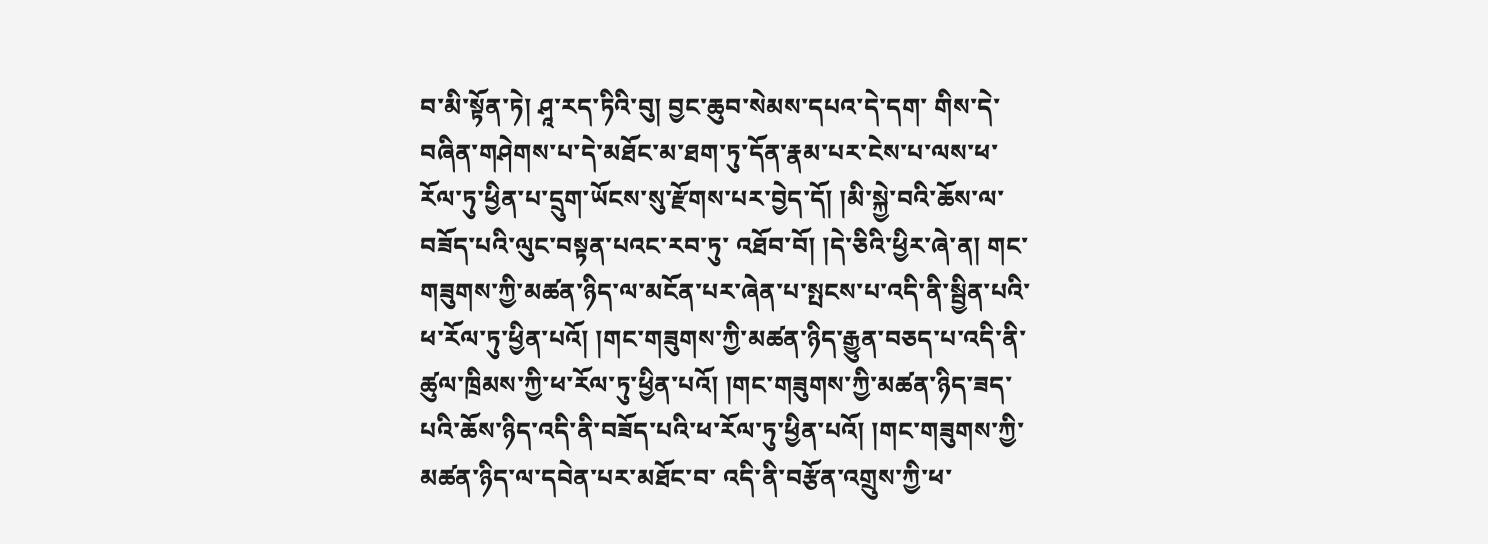བ་མི་སྟོན་ཏེ། ཤཱ་རད་ཏིའི་བུ། བྱང་ཆུབ་སེམས་དཔའ་དེ་དག་ གིས་དེ་བཞིན་གཤེགས་པ་དེ་མཐོང་མ་ཐག་ཏུ་དོན་རྣམ་པར་ངེས་པ་ལས་ཕ་རོལ་ཏུ་ཕྱིན་པ་དྲུག་ཡོངས་སུ་རྫོགས་པར་བྱེད་དོ། །མི་སྐྱེ་བའི་ཆོས་ལ་བཟོད་པའི་ལུང་བསྟན་པའང་རབ་ཏུ་ འཐོབ་བོ། །དེ་ཅིའི་ཕྱིར་ཞེ་ན། གང་གཟུགས་ཀྱི་མཚན་ཉིད་ལ་མངོན་པར་ཞེན་པ་སྤངས་པ་འདི་ནི་སྦྱིན་པའི་ཕ་རོལ་ཏུ་ཕྱིན་པའོ། །གང་གཟུགས་ཀྱི་མཚན་ཉིད་རྒྱུན་བཅད་པ་འདི་ནི་ ཚུལ་ཁྲིམས་ཀྱི་ཕ་རོལ་ཏུ་ཕྱིན་པའོ། །གང་གཟུགས་ཀྱི་མཚན་ཉིད་ཟད་པའི་ཆོས་ཉིད་འདི་ནི་བཟོད་པའི་ཕ་རོལ་ཏུ་ཕྱིན་པའོ། །གང་གཟུགས་ཀྱི་མཚན་ཉིད་ལ་དབེན་པར་མཐོང་བ་ འདི་ནི་བརྩོན་འགྲུས་ཀྱི་ཕ་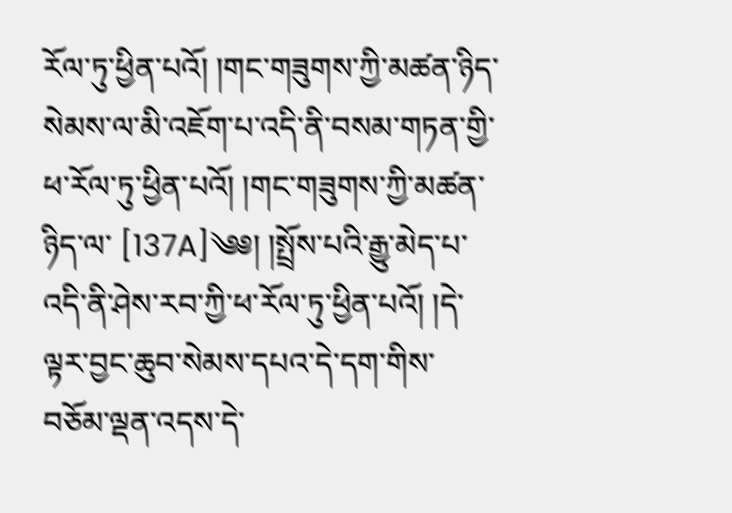རོལ་ཏུ་ཕྱིན་པའོ། །གང་གཟུགས་ཀྱི་མཚན་ཉིད་སེམས་ལ་མི་འཇོག་པ་འདི་ནི་བསམ་གཏན་གྱི་ཕ་རོལ་ཏུ་ཕྱིན་པའོ། །གང་གཟུགས་ཀྱི་མཚན་ཉིད་ལ་ [137A]༄༅། །སྤྲོས་པའི་རྒྱུ་མེད་པ་འདི་ནི་ཤེས་རབ་ཀྱི་ཕ་རོལ་ཏུ་ཕྱིན་པའོ། །དེ་ལྟར་བྱང་ཆུབ་སེམས་དཔའ་དེ་དག་གིས་བཅོམ་ལྡན་འདས་དེ་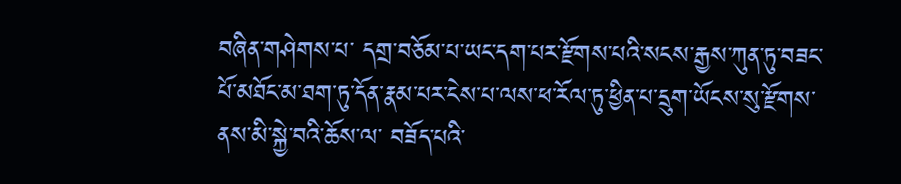བཞིན་གཤེགས་པ་ དགྲ་བཅོམ་པ་ཡང་དག་པར་རྫོགས་པའི་སངས་རྒྱས་ཀུན་ཏུ་བཟང་པོ་མཐོང་མ་ཐག་ཏུ་དོན་རྣམ་པར་ངེས་པ་ལས་ཕ་རོལ་ཏུ་ཕྱིན་པ་དྲུག་ཡོངས་སུ་རྫོགས་ནས་མི་སྐྱེ་བའི་ཆོས་ལ་ བཟོད་པའི་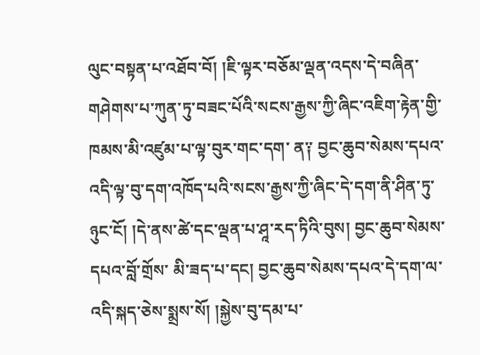ལུང་བསྟན་པ་འཐོབ་བོ། །ཇི་ལྟར་བཅོམ་ལྡན་འདས་དེ་བཞིན་གཤེགས་པ་ཀུན་ཏུ་བཟང་པོའི་སངས་རྒྱས་ཀྱི་ཞིང་འཇིག་རྟེན་གྱི་ཁམས་མི་འཛུམ་པ་ལྟ་བུར་གང་དག་ ན༑ བྱང་ཆུབ་སེམས་དཔའ་འདི་ལྟ་བུ་དག་འཁོད་པའི་སངས་རྒྱས་ཀྱི་ཞིང་དེ་དག་ནི་ཤིན་ཏུ་ཉུང་ངོ། །དེ་ནས་ཚེ་དང་ལྡན་པ་ཤཱ་རད་ཏིའི་བུས། བྱང་ཆུབ་སེམས་དཔའ་བློ་གྲོས་ མི་ཟད་པ་དང། བྱང་ཆུབ་སེམས་དཔའ་དེ་དག་ལ་འདི་སྐད་ཅེས་སྨྲས་སོ། །སྐྱེས་བུ་དམ་པ་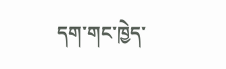དག་གང་ཁྱེད་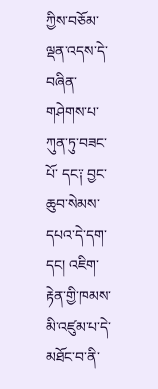ཀྱིས་བཅོམ་ལྡན་འདས་དེ་བཞིན་གཤེགས་པ་ཀུན་ཏུ་བཟང་པོ་ དང༑ བྱང་ཆུབ་སེམས་དཔའ་དེ་དག་དང། འཇིག་རྟེན་གྱི་ཁམས་མི་འཛུམ་པ་དེ་མཐོང་བ་ནི་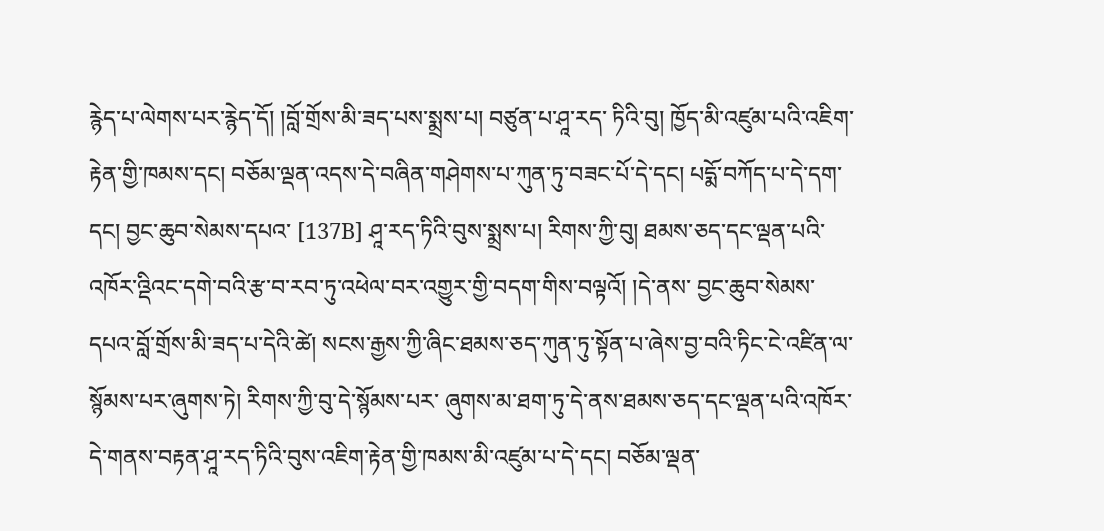རྙེད་པ་ལེགས་པར་རྙེད་དོ། །བློ་གྲོས་མི་ཟད་པས་སྨྲས་པ། བཙུན་པ་ཤཱ་རད་ ཏིའི་བུ། ཁྱོད་མི་འཛུམ་པའི་འཇིག་རྟེན་གྱི་ཁམས་དང། བཅོམ་ལྡན་འདས་དེ་བཞིན་གཤེགས་པ་ཀུན་ཏུ་བཟང་པོ་དེ་དང། པདྨོ་བཀོད་པ་དེ་དག་དང། བྱང་ཆུབ་སེམས་དཔའ་ [137B] ཤཱ་རད་ཏིའི་བུས་སྨྲས་པ། རིགས་ཀྱི་བུ། ཐམས་ཅད་དང་ལྡན་པའི་འཁོར་འྡིའང་དགེ་བའི་རྩ་བ་རབ་ཏུ་འཕེལ་བར་འགྱུར་གྱི་བདག་གིས་བལྟའོ། །དེ་ནས་ བྱང་ཆུབ་སེམས་དཔའ་བློ་གྲོས་མི་ཟད་པ་དེའི་ཚེ། སངས་རྒྱས་ཀྱི་ཞིང་ཐམས་ཅད་ཀུན་ཏུ་སྟོན་པ་ཞེས་བྱ་བའི་ཏིང་ངེ་འཛིན་ལ་སྙོམས་པར་ཞུགས་ཏེ། རིགས་ཀྱི་བུ་དེ་སྙོམས་པར་ ཞུགས་མ་ཐག་ཏུ་དེ་ནས་ཐམས་ཅད་དང་ལྡན་པའི་འཁོར་དེ་གནས་བརྟན་ཤཱ་རད་ཏིའི་བུས་འཇིག་རྟེན་གྱི་ཁམས་མི་འཛུམ་པ་དེ་དང། བཅོམ་ལྡན་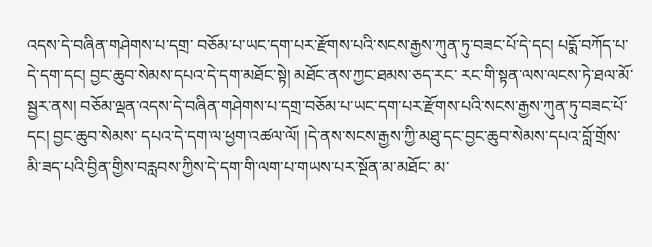འདས་དེ་བཞིན་གཤེགས་པ་དགྲ་ བཅོམ་པ་ཡང་དག་པར་རྫོགས་པའི་སངས་རྒྱས་ཀུན་ཏུ་བཟང་པོ་དེ་དང། པདྨོ་བཀོད་པ་དེ་དག་དང། བྱང་ཆུབ་སེམས་དཔའ་དེ་དག་མཐོང་སྟེ། མཐོང་ནས་ཀྱང་ཐམས་ཅད་རང་ རང་གི་སྟན་ལས་ལངས་ཏེ་ཐལ་མོ་སྦྱར་ནས། བཅོམ་ལྡན་འདས་དེ་བཞིན་གཤེགས་པ་དགྲ་བཅོམ་པ་ཡང་དག་པར་རྫོགས་པའི་སངས་རྒྱས་ཀུན་ཏུ་བཟང་པོ་དང། བྱང་ཆུབ་སེམས་ དཔའ་དེ་དག་ལ་ཕྱག་འཚལ་ལོ། །དེ་ནས་སངས་རྒྱས་ཀྱི་མཐུ་དང་བྱང་ཆུབ་སེམས་དཔའ་བློ་གྲོས་མི་ཟད་པའི་བྱིན་གྱིས་བརླབས་ཀྱིས་དེ་དག་གི་ལག་པ་གཡས་པར་སྔོན་མ་མཐོང་ མ་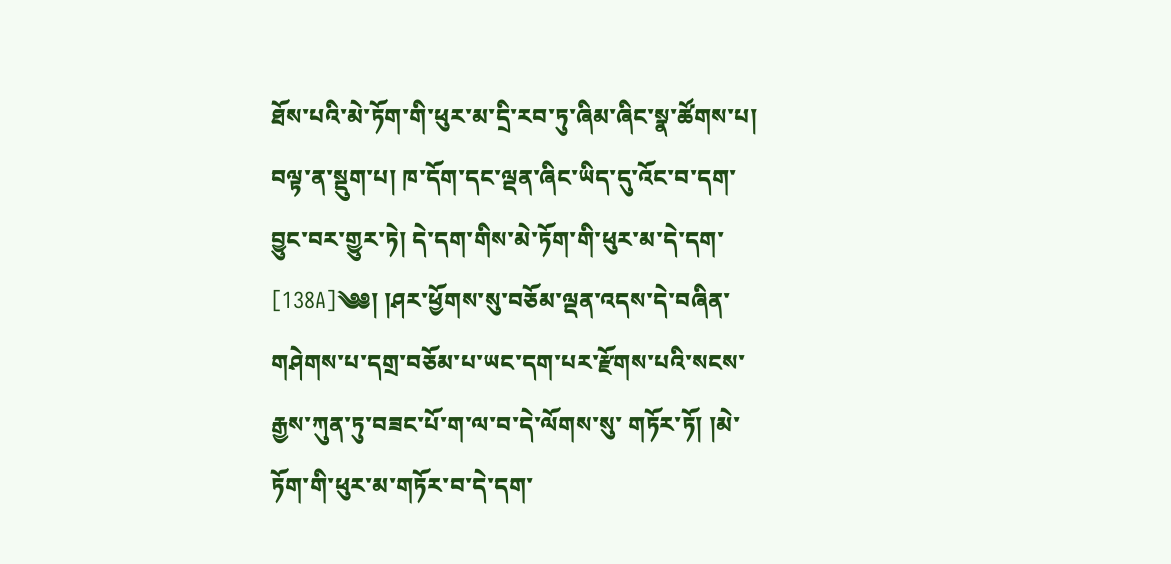ཐོས་པའི་མེ་ཏོག་གི་ཕུར་མ་དྲི་རབ་ཏུ་ཞིམ་ཞིང་སྣ་ཚོགས་པ། བལྟ་ན་སྡུག་པ། ཁ་དོག་དང་ལྡན་ཞིང་ཡིད་དུ་འོང་བ་དག་བྱུང་བར་གྱུར་ཏེ། དེ་དག་གིས་མེ་ཏོག་གི་ཕུར་མ་དེ་དག་ [138A]༄༅། །ཤར་ཕྱོགས་སུ་བཅོམ་ལྡན་འདས་དེ་བཞིན་གཤེགས་པ་དགྲ་བཅོམ་པ་ཡང་དག་པར་རྫོགས་པའི་སངས་རྒྱས་ཀུན་ཏུ་བཟང་པོ་ག་ལ་བ་དེ་ལོགས་སུ་ གཏོར་ཏོ། །མེ་ཏོག་གི་ཕུར་མ་གཏོར་བ་དེ་དག་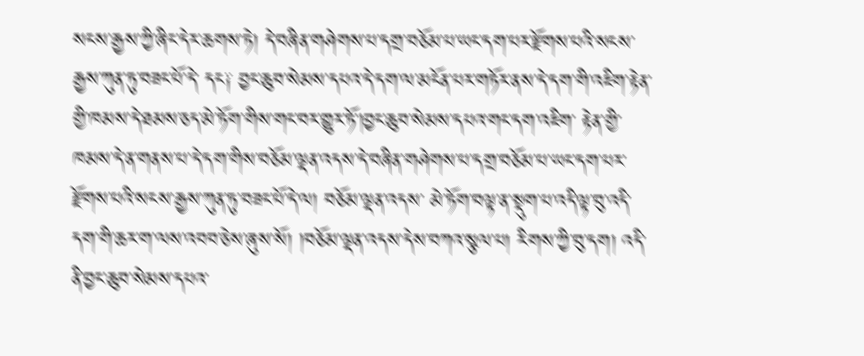སངས་རྒྱས་ཀྱི་ཞིང་དེར་ཆགས་ཏེ། དེ་བཞིན་གཤེགས་པ་དགྲ་བཅོམ་པ་ཡང་དག་པར་རྫོགས་པའི་སངས་རྒྱས་ཀུན་ཏུ་བཟང་པོ་དེ་ དང༑ བྱང་ཆུབ་སེམས་དཔའ་དེ་དག་ལ་མངོན་པར་གཏོར་ནས་དེ་དག་གི་འཇིག་རྟེན་གྱི་ཁམས་དེ་ཐམས་ཅད་མེ་ཏོག་གིས་གང་བར་གྱུར་ཏོ་།བྱང་ཆུབ་སེམས་དཔའ་གང་དག་འཇིག་ རྟེན་གྱི་ཁམས་དེ་ན་གནས་པ་དེ་དག་གིས་བཅོམ་ལྡན་འདས་དེ་བཞིན་གཤེགས་པ་དགྲ་བཅོམ་པ་ཡང་དག་པར་རྫོགས་པའི་སངས་རྒྱས་ཀུན་ཏུ་བཟང་པོ་དེ་ལ། བཅོམ་ལྡན་འདས་ མེ་ཏོག་བལྟ་ན་སྡུག་པ་འདི་ལྟ་བུ་འདི་དག་གི་ཆར་ག་ལས་འབབ་ཅེས་ཞུས་སོ། །བཅོམ་ལྡན་འདས་དེས་བཀའ་སྩལ་པ། རིགས་ཀྱི་བུ་དག། འདི་ནི་བྱང་ཆུབ་སེམས་དཔའ་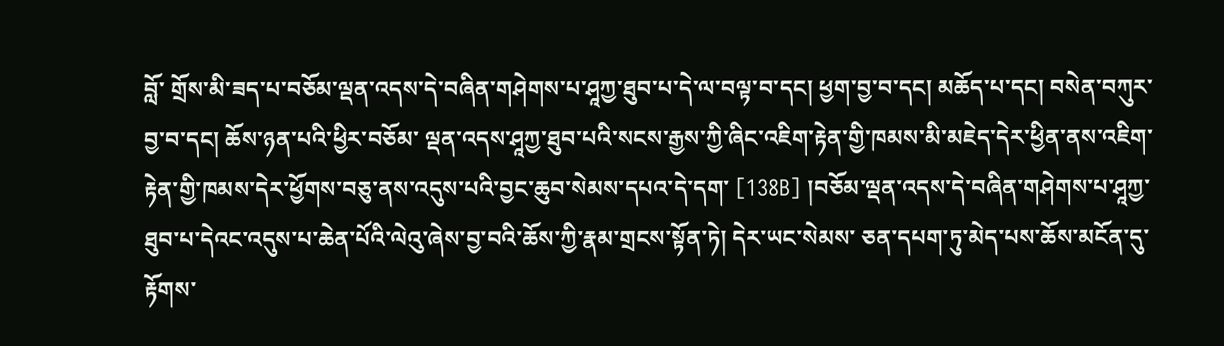བློ་ གྲོས་མི་ཟད་པ་བཅོམ་ལྡན་འདས་དེ་བཞིན་གཤེགས་པ་ཤཱཀྱ་ཐུབ་པ་དེ་ལ་བལྟ་བ་དང། ཕྱག་བྱ་བ་དང། མཆོད་པ་དང། བསེན་བཀུར་བྱ་བ་དང། ཆོས་ཉན་པའི་ཕྱིར་བཅོམ་ ལྡན་འདས་ཤཱཀྱ་ཐུབ་པའི་སངས་རྒྱས་ཀྱི་ཞིང་འཇིག་རྟེན་གྱི་ཁམས་མི་མཇེད་དེར་ཕྱིན་ནས་འཇིག་རྟེན་གྱི་ཁམས་དེར་ཕྱོགས་བཅུ་ནས་འདུས་པའི་བྱང་ཆུབ་སེམས་དཔའ་དེ་དག་ [138B] །བཅོམ་ལྡན་འདས་དེ་བཞིན་གཤེགས་པ་ཤཱཀྱ་ཐུབ་པ་དེའང་འདུས་པ་ཆེན་པོའི་ལེའུ་ཞེས་བྱ་བའི་ཆོས་ཀྱི་རྣམ་གྲངས་སྟོན་ཏེ། དེར་ཡང་སེམས་ ཅན་དཔག་ཏུ་མེད་པས་ཆོས་མངོན་དུ་རྟོགས་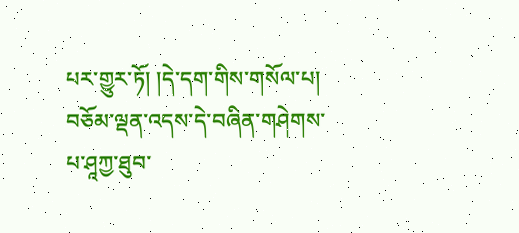པར་གྱུར་ཏོ། །དེ་དག་གིས་གསོལ་པ། བཅོམ་ལྡན་འདས་དེ་བཞིན་གཤེགས་པ་ཤཱཀྱ་ཐུབ་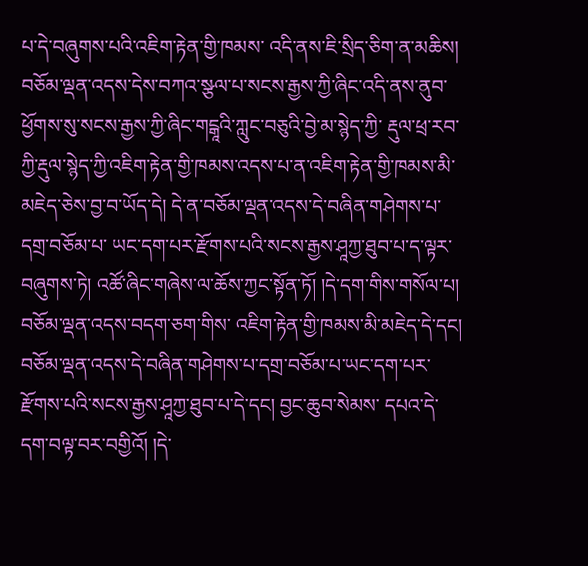པ་དེ་བཞུགས་པའི་འཇིག་རྟེན་གྱི་ཁམས་ འདི་ནས་ཇི་སྲིད་ཅིག་ན་མཆིས། བཅོམ་ལྡན་འདས་དེས་བཀའ་སྩལ་པ་སངས་རྒྱས་ཀྱི་ཞིང་འདི་ནས་ནུབ་ཕྱོགས་སུ་སངས་རྒྱས་ཀྱི་ཞིང་གངྒཱའི་ཀླུང་བཅུའི་བྱེ་མ་སྙེད་ཀྱི་ རྡུལ་ཕྲ་རབ་ཀྱི་རྡུལ་སྙེད་ཀྱི་འཇིག་རྟེན་གྱི་ཁམས་འདས་པ་ན་འཇིག་རྟེན་གྱི་ཁམས་མི་མཇེད་ཅེས་བྱ་བ་ཡོད་དེ། དེ་ན་བཅོམ་ལྡན་འདས་དེ་བཞིན་གཤེགས་པ་དགྲ་བཅོམ་པ་ ཡང་དག་པར་རྫོགས་པའི་སངས་རྒྱས་ཤཱཀྱ་ཐུབ་པ་ད་ལྟར་བཞུགས་ཏེ། འཚོ་ཞིང་གཞེས་ལ་ཆོས་ཀྱང་སྟོན་ཏོ། །དེ་དག་གིས་གསོལ་པ། བཅོམ་ལྡན་འདས་བདག་ཅག་གིས་ འཇིག་རྟེན་གྱི་ཁམས་མི་མཇེད་དེ་དང། བཅོམ་ལྡན་འདས་དེ་བཞིན་གཤེགས་པ་དགྲ་བཅོམ་པ་ཡང་དག་པར་རྫོགས་པའི་སངས་རྒྱས་ཤཱཀྱ་ཐུབ་པ་དེ་དང། བྱང་ཆུབ་སེམས་ དཔའ་དེ་དག་བལྟ་བར་བགྱིའོ། །དེ་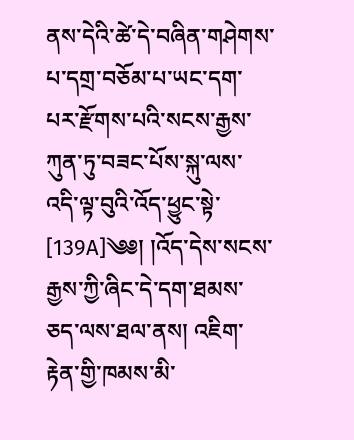ནས་དེའི་ཚེ་དེ་བཞིན་གཤེགས་པ་དགྲ་བཅོམ་པ་ཡང་དག་པར་རྫོགས་པའི་སངས་རྒྱས་ཀུན་ཏུ་བཟང་པོས་སྐུ་ལས་འདི་ལྟ་བུའི་འོད་ཕྱུང་སྟེ་ [139A]༄༅། །འོད་དེས་སངས་རྒྱས་ཀྱི་ཞིང་དེ་དག་ཐམས་ཅད་ལས་ཐལ་ནས། འཇིག་རྟེན་གྱི་ཁམས་མི་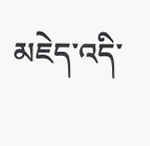མཇེད་འདི་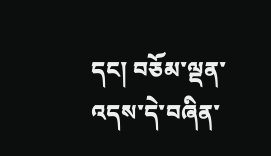དང། བཅོམ་ལྡན་འདས་དེ་བཞིན་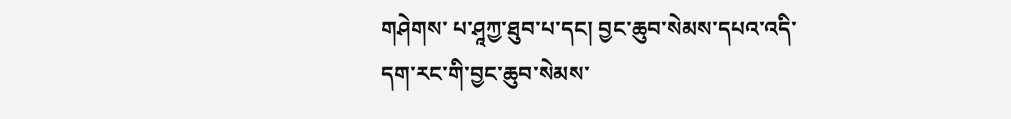གཤེགས་ པ་ཤཱཀྱ་ཐུབ་པ་དང། བྱང་ཆུབ་སེམས་དཔའ་འདི་དག་རང་གི་བྱང་ཆུབ་སེམས་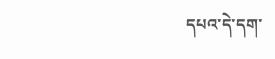དཔའ་དེ་དག་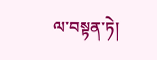ལ་བསྟན་ཏེ།